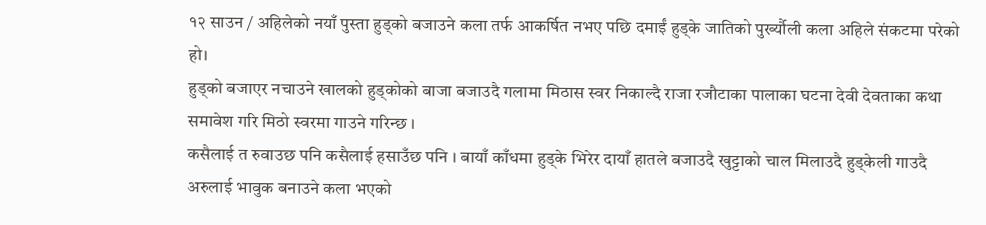१२ साउन / अहिलेको नयाँ पुस्ता हुड्को बजाउने कला तर्फ आकर्षित नभए पछि दमाईं हुड्के जातिको पुर्ख्यौली कला अहिले संकटमा परेको हो।
हुड्को बजाएर नचाउने खालको हुड्कोको बाजा बजाउदै गलामा मिठास स्वर निकाल्दै राजा रजौटाका पालाका घटना देवी देवताका कथा समावेश गरि मिठो स्वरमा गाउने गरिन्छ ।
कसैलाई त रुवाउछ पनि कसैलाई हसाउँछ पनि । बायाँ काँधमा हुड्के भिरेर दायाँ हातले बजाउदै खुट्टाको चाल मिलाउदै हुड्केली गाउदै अरुलाई भावुक बनाउने कला भएको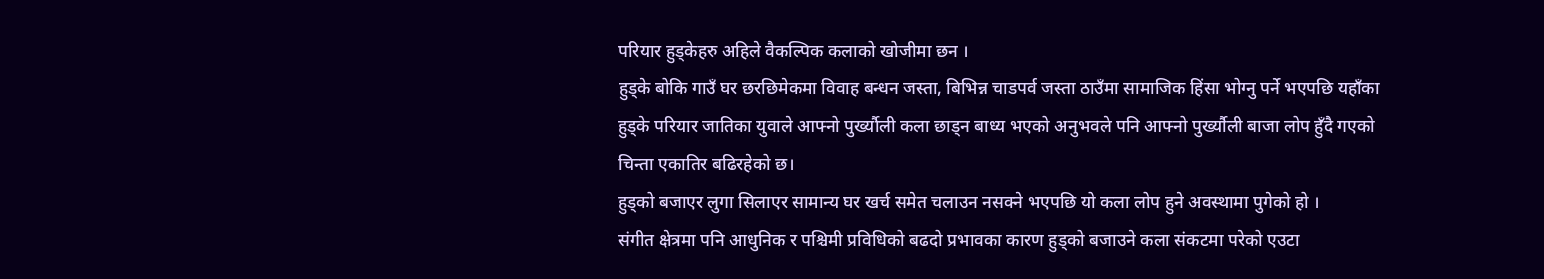परियार हुड्केहरु अहिले वैकल्पिक कलाको खोजीमा छन ।
हुड्के बोकि गाउँ घर छरछिमेकमा विवाह बन्धन जस्ता, बिभिन्न चाडपर्व जस्ता ठाउँमा सामाजिक हिंसा भोग्नु पर्ने भएपछि यहाँका हुड्के परियार जातिका युवाले आफ्नो पुर्ख्यौली कला छाड्न बाध्य भएको अनुभवले पनि आफ्नो पुर्ख्यौली बाजा लोप हुँदै गएको चिन्ता एकातिर बढिरहेको छ।
हुड्को बजाएर लुगा सिलाएर सामान्य घर खर्च समेत चलाउन नसक्ने भएपछि यो कला लोप हुने अवस्थामा पुगेको हो ।
संगीत क्षेत्रमा पनि आधुनिक र पश्चिमी प्रविधिको बढदो प्रभावका कारण हुड्को बजाउने कला संकटमा परेको एउटा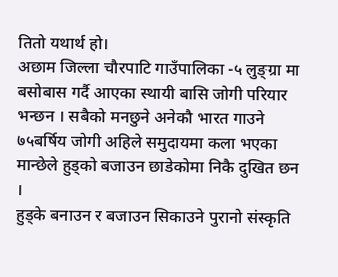तितो यथार्थ हो।
अछाम जिल्ला चौरपाटि गाउँपालिका -५ लुङ्ग्रा मा बसोबास गर्दै आएका स्थायी बासि जोगी परियार भन्छन । सबैको मनछुने अनेकौ भारत गाउने ७५बर्षिय जोगी अहिले समुदायमा कला भएका मान्छेले हुड्को बजाउन छाडेकोमा निकै दुखित छन ।
हुड्के बनाउन र बजाउन सिकाउने पुरानो संस्कृति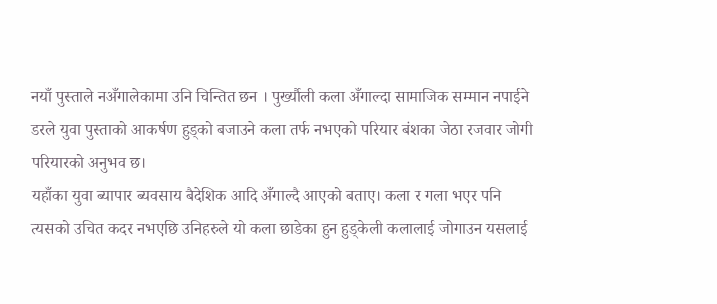नयाँ पुस्ताले नअँगालेकामा उनि चिन्तित छन । पुर्ख्यौली कला अँगाल्दा सामाजिक सम्मान नपाईने डरले युवा पुस्ताको आकर्षण हुड्को बजाउने कला तर्फ नभएको परियार बंशका जेठा रजवार जोगी परियारको अनुभव छ।
यहाँका युवा ब्यापार ब्यवसाय बैदेशिक आदि अँगाल्दै आएको बताए। कला र गला भएर पनि त्यसको उचित कदर नभएछि उनिहरुले यो कला छाडेका हुन हुड्केली कलालाई जोगाउन यसलाई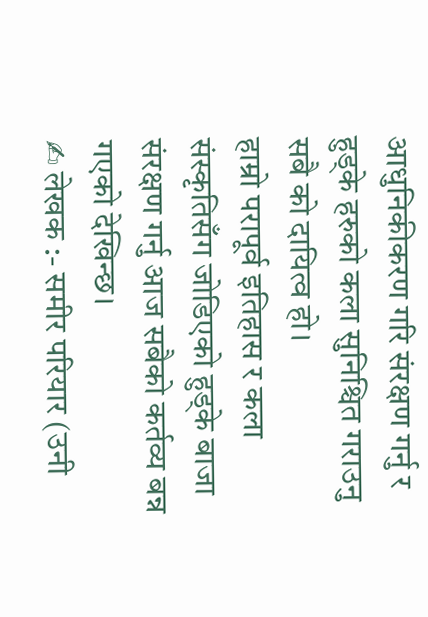आधुनिकीकरण गरि संरक्षण गर्नु र हुड्के हरुको कला सुनिश्चित गराउनु सबै को दायित्व हो।
हाम्रो परापूर्व इतिहास र कला संस्कृतिसँग जोडिएको हुड्के बाजा संरक्षण गर्नु आज सबैको कर्तव्य बन्न गएको देखिन्छ।
✍ लेखक :- समीर परियार (उनी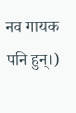नव गायक पनि हुन्।)